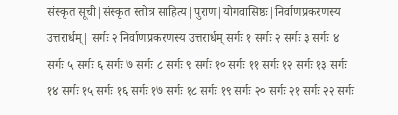संस्कृत सूची|संस्कृत स्तोत्र साहित्य|पुराण|योगवासिष्ठः|निर्वाणप्रकरणस्य उत्तरार्धम्| सर्गः २ निर्वाणप्रकरणस्य उत्तरार्धम् सर्गः १ सर्गः २ सर्गः ३ सर्गः ४ सर्गः ५ सर्गः ६ सर्गः ७ सर्गः ८ सर्गः ९ सर्गः १० सर्गः ११ सर्गः १२ सर्गः १३ सर्गः १४ सर्गः १५ सर्गः १६ सर्गः १७ सर्गः १८ सर्गः १९ सर्गः २० सर्गः २१ सर्गः २२ सर्गः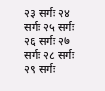२३ सर्गः २४ सर्गः २५ सर्गः २६ सर्गः २७ सर्गः २८ सर्गः २९ सर्गः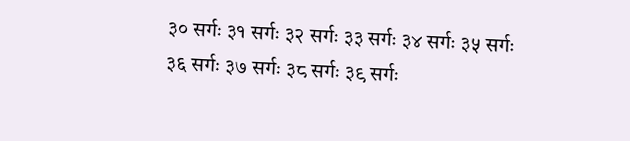३० सर्गः ३१ सर्गः ३२ सर्गः ३३ सर्गः ३४ सर्गः ३५ सर्गः ३६ सर्गः ३७ सर्गः ३८ सर्गः ३९ सर्गः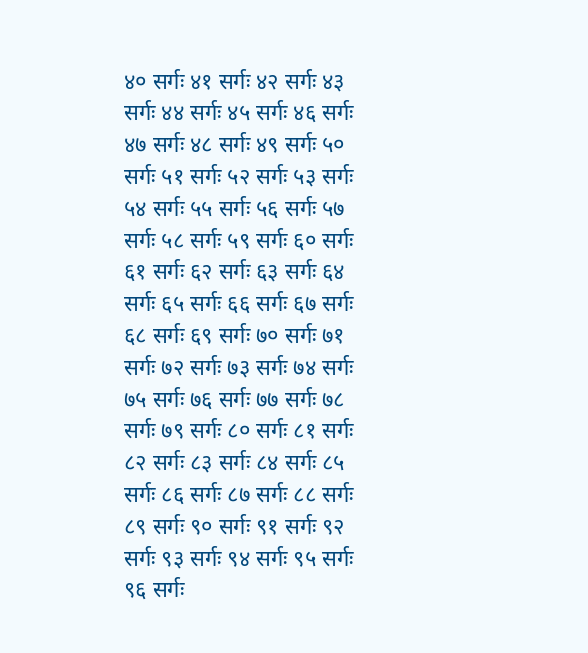४० सर्गः ४१ सर्गः ४२ सर्गः ४३ सर्गः ४४ सर्गः ४५ सर्गः ४६ सर्गः ४७ सर्गः ४८ सर्गः ४९ सर्गः ५० सर्गः ५१ सर्गः ५२ सर्गः ५३ सर्गः ५४ सर्गः ५५ सर्गः ५६ सर्गः ५७ सर्गः ५८ सर्गः ५९ सर्गः ६० सर्गः ६१ सर्गः ६२ सर्गः ६३ सर्गः ६४ सर्गः ६५ सर्गः ६६ सर्गः ६७ सर्गः ६८ सर्गः ६९ सर्गः ७० सर्गः ७१ सर्गः ७२ सर्गः ७३ सर्गः ७४ सर्गः ७५ सर्गः ७६ सर्गः ७७ सर्गः ७८ सर्गः ७९ सर्गः ८० सर्गः ८१ सर्गः ८२ सर्गः ८३ सर्गः ८४ सर्गः ८५ सर्गः ८६ सर्गः ८७ सर्गः ८८ सर्गः ८९ सर्गः ९० सर्गः ९१ सर्गः ९२ सर्गः ९३ सर्गः ९४ सर्गः ९५ सर्गः ९६ सर्गः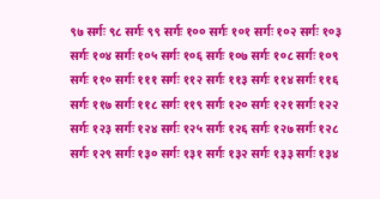९७ सर्गः ९८ सर्गः ९९ सर्गः १०० सर्गः १०१ सर्गः १०२ सर्गः १०३ सर्गः १०४ सर्गः १०५ सर्गः १०६ सर्गः १०७ सर्गः १०८ सर्गः १०९ सर्गः ११० सर्गः १११ सर्गः ११२ सर्गः ११३ सर्गः ११४ सर्गः ११६ सर्गः ११७ सर्गः ११८ सर्गः ११९ सर्गः १२० सर्गः १२१ सर्गः १२२ सर्गः १२३ सर्गः १२४ सर्गः १२५ सर्गः १२६ सर्गः १२७ सर्गः १२८ सर्गः १२९ सर्गः १३० सर्गः १३१ सर्गः १३२ सर्गः १३३ सर्गः १३४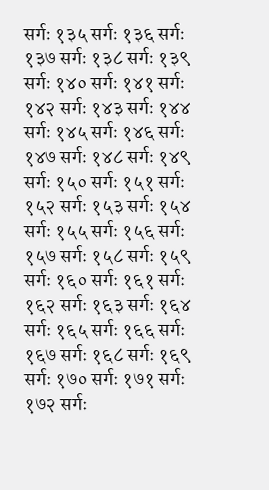सर्गः १३५ सर्गः १३६ सर्गः १३७ सर्गः १३८ सर्गः १३९ सर्गः १४० सर्गः १४१ सर्गः १४२ सर्गः १४३ सर्गः १४४ सर्गः १४५ सर्गः १४६ सर्गः १४७ सर्गः १४८ सर्गः १४९ सर्गः १५० सर्गः १५१ सर्गः १५२ सर्गः १५३ सर्गः १५४ सर्गः १५५ सर्गः १५६ सर्गः १५७ सर्गः १५८ सर्गः १५९ सर्गः १६० सर्गः १६१ सर्गः १६२ सर्गः १६३ सर्गः १६४ सर्गः १६५ सर्गः १६६ सर्गः १६७ सर्गः १६८ सर्गः १६९ सर्गः १७० सर्गः १७१ सर्गः १७२ सर्गः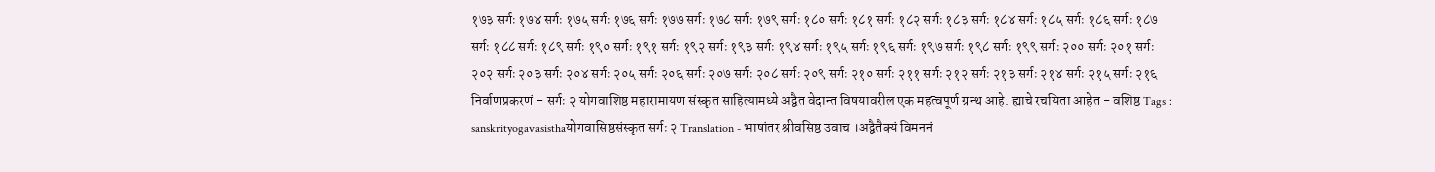१७३ सर्गः १७४ सर्गः १७५ सर्गः १७६ सर्गः १७७ सर्गः १७८ सर्गः १७९ सर्गः १८० सर्गः १८१ सर्गः १८२ सर्गः १८३ सर्गः १८४ सर्गः १८५ सर्गः १८६ सर्गः १८७ सर्गः १८८ सर्गः १८९ सर्गः १९० सर्गः १९१ सर्गः १९२ सर्गः १९३ सर्गः १९४ सर्गः १९५ सर्गः १९६ सर्गः १९७ सर्गः १९८ सर्गः १९९ सर्गः २०० सर्गः २०१ सर्गः २०२ सर्गः २०३ सर्गः २०४ सर्गः २०५ सर्गः २०६ सर्गः २०७ सर्गः २०८ सर्गः २०९ सर्गः २१० सर्गः २११ सर्गः २१२ सर्गः २१३ सर्गः २१४ सर्गः २१५ सर्गः २१६ निर्वाणप्रकरणं - सर्गः २ योगवाशिष्ठ महारामायण संस्कृत साहित्यामध्ये अद्वैत वेदान्त विषयावरील एक महत्वपूर्ण ग्रन्थ आहे. ह्याचे रचयिता आहेत - वशिष्ठ Tags : sanskrityogavasisthaयोगवासिष्ठसंस्कृत सर्गः २ Translation - भाषांतर श्रीवसिष्ठ उवाच ।अद्वैतैक्यं विमननं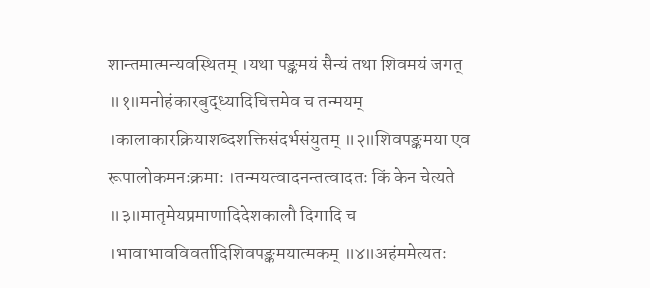शान्तमात्मन्यवस्थितम् ।यथा पङ्कमयं सैन्यं तथा शिवमयं जगत् ॥१॥मनोहंकारबुद्ध्यादिचित्तमेव च तन्मयम् ।कालाकारक्रियाशब्दशक्तिसंदर्भसंयुतम् ॥२॥शिवपङ्कमया एव रूपालोकमनःक्रमाः ।तन्मयत्वादनन्तत्वादतः किं केन चेत्यते ॥३॥मातृमेयप्रमाणादिदेशकालौ दिगादि च ।भावाभावविवर्तादिशिवपङ्कमयात्मकम् ॥४॥अहंममेत्यतः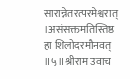सारान्नेतरत्परमेश्वरात् ।असंसक्तमतिस्तिष्ठ हा शिलोदरमौनवत् ॥५॥श्रीराम उवाच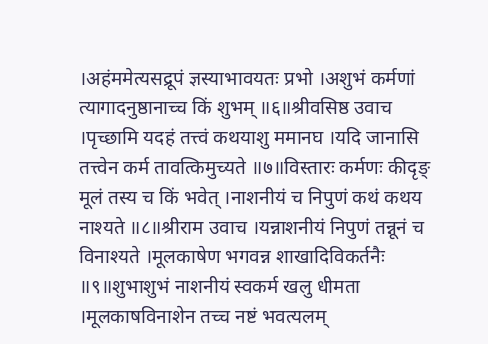।अहंममेत्यसद्रूपं ज्ञस्याभावयतः प्रभो ।अशुभं कर्मणां त्यागादनुष्ठानाच्च किं शुभम् ॥६॥श्रीवसिष्ठ उवाच ।पृच्छामि यदहं तत्त्वं कथयाशु ममानघ ।यदि जानासि तत्त्वेन कर्म तावत्किमुच्यते ॥७॥विस्तारः कर्मणः कीदृङ् मूलं तस्य च किं भवेत् ।नाशनीयं च निपुणं कथं कथय नाश्यते ॥८॥श्रीराम उवाच ।यन्नाशनीयं निपुणं तन्नूनं च विनाश्यते ।मूलकाषेण भगवन्न शाखादिविकर्तनैः ॥९॥शुभाशुभं नाशनीयं स्वकर्म खलु धीमता ।मूलकाषविनाशेन तच्च नष्टं भवत्यलम्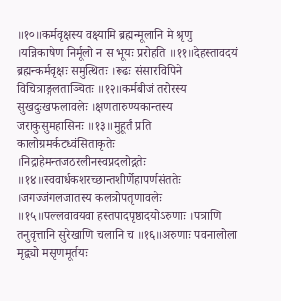॥१०॥कर्मवृक्षस्य वक्ष्यामि ब्रह्मन्मूलानि मे श्रृणु ।यन्निकाषेण निर्मूलो न स भूयः प्ररोहति ॥११॥देहस्तावदयं ब्रह्मन्कर्मवृक्षः समुत्थितः ।रूढः संसारविपिने विचित्राङ्गलताञ्चितः ॥१२॥कर्मबीजं तरोरस्य सुखदुःखफलावलेः ।क्षणतारुण्यकान्तस्य जराकुसुमहासिनः ॥१३॥मुहूर्तं प्रति कालोग्रमर्कटध्वंसिताकृतेः ।निद्राहेमन्तजठरलीनस्वप्नदलोद्गतेः ॥१४॥स्ववार्धकशरच्छान्तशीर्णेहापर्णसंततेः ।जगज्जंगलजातस्य कलत्रोपतृणावलेः ॥१५॥पल्लवावयवा हस्तपादपृष्ठादयोऽरुणाः ।पत्राणि तनुवृत्तानि सुरेखाणि चलानि च ॥१६॥अरुणाः पवनालोला मृद्व्यो मसृणमूर्तयः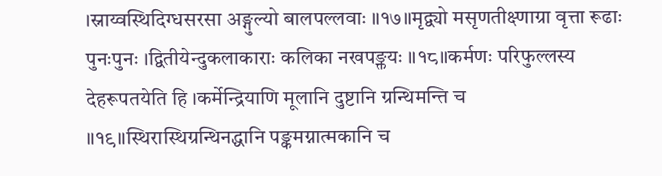।स्नाय्वस्थिदिग्धसरसा अङ्गुल्यो बालपल्लवाः ॥१७॥मृद्व्यो मसृणतीक्ष्णाग्रा वृत्ता रूढाः पुनःपुनः ।द्वितीयेन्दुकलाकाराः कलिका नखपङ्क्तयः ॥१८॥कर्मणः परिफुल्लस्य देहरूपतयेति हि ।कर्मेन्द्रियाणि मूलानि दुष्टानि ग्रन्थिमन्ति च ॥१९॥स्थिरास्थिग्रन्थिनद्धानि पङ्कमग्नात्मकानि च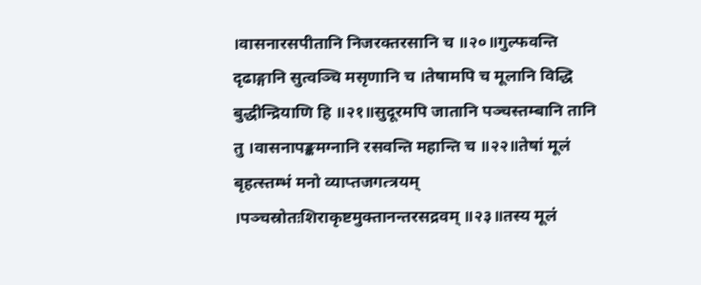।वासनारसपीतानि निजरक्तरसानि च ॥२०॥गुल्फवन्ति दृढाङ्गानि सुत्वञ्चि मसृणानि च ।तेषामपि च मूलानि विद्धि बुद्धीन्द्रियाणि हि ॥२१॥सुदूरमपि जातानि पञ्चस्तम्बानि तानि तु ।वासनापङ्कमग्नानि रसवन्ति महान्ति च ॥२२॥तेषां मूलं बृहत्स्तम्भं मनो व्याप्तजगत्त्रयम् ।पञ्चस्रोतःशिराकृष्टमुक्तानन्तरसद्रवम् ॥२३॥तस्य मूलं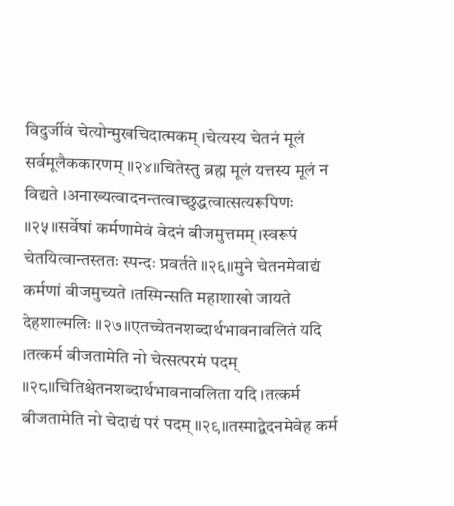विदुर्जीवं चेत्योन्मुखचिदात्मकम् ।चेत्यस्य चेतनं मूलं सर्वमूलैककारणम् ॥२४॥चितेस्तु ब्रह्म मूलं यत्तस्य मूलं न विद्यते ।अनाख्यत्वादनन्तत्वाच्छुद्धत्वात्सत्यरूपिणः ॥२५॥सर्वेषां कर्मणामेवं वेदनं बीजमुत्तमम् ।स्वरूपं चेतयित्वान्तस्ततः स्पन्दः प्रवर्तते ॥२६॥मुने चेतनमेवाद्यं कर्मणां बीजमुच्यते ।तस्मिन्सति महाशाखो जायते देहशाल्मलिः ॥२७॥एतच्चेतनशब्दार्थभावनावलितं यदि ।तत्कर्म बीजतामेति नो चेत्सत्परमं पदम् ॥२८॥चितिश्चेतनशब्दार्थभावनावलिता यदि ।तत्कर्म बीजतामेति नो चेदाद्यं परं पदम् ॥२९॥तस्माद्वेदनमेवेह कर्म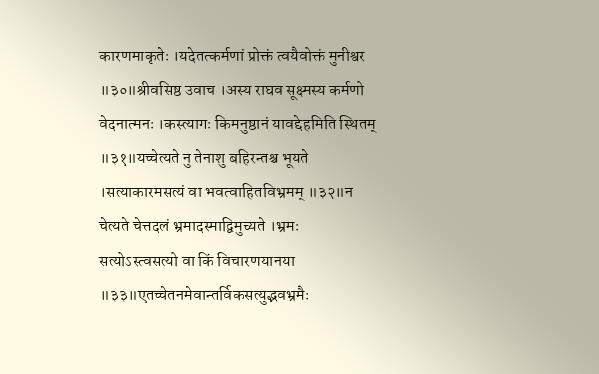कारणमाकृतेः ।यदेतत्कर्मणां प्रोक्तं त्वयैवोक्तं मुनीश्वर ॥३०॥श्रीवसिष्ठ उवाच ।अस्य राघव सूक्ष्मस्य कर्मणो वेदनात्मनः ।कस्त्यागः किमनुष्ठानं यावद्देहमिति स्थितम् ॥३१॥यच्चेत्यते नु तेनाशु बहिरन्तश्च भूयते ।सत्याकारमसत्यं वा भवत्वाहितविभ्रमम् ॥३२॥न चेत्यते चेत्तदलं भ्रमादस्माद्विमुच्यते ।भ्रमः सत्योऽस्त्वसत्यो वा किं विचारणयानया ॥३३॥एतच्चेतनमेवान्तर्विकसत्युद्भवभ्रमैः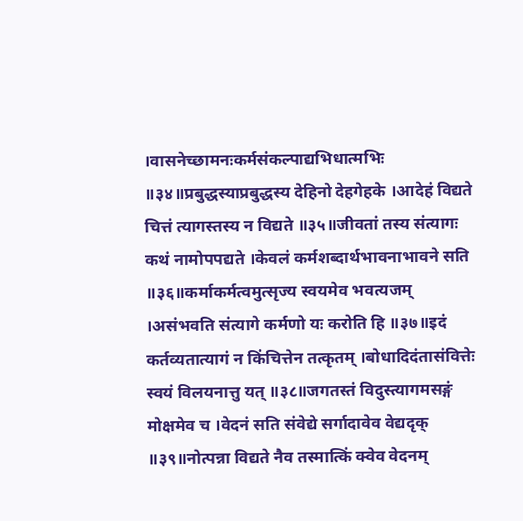।वासनेच्छामनःकर्मसंकल्पाद्यभिधात्मभिः ॥३४॥प्रबुद्धस्याप्रबुद्धस्य देहिनो देहगेहके ।आदेहं विद्यते चित्तं त्यागस्तस्य न विद्यते ॥३५॥जीवतां तस्य संत्यागः कथं नामोपपद्यते ।केवलं कर्मशब्दार्थभावनाभावने सति ॥३६॥कर्माकर्मत्वमुत्सृज्य स्वयमेव भवत्यजम् ।असंभवति संत्यागे कर्मणो यः करोति हि ॥३७॥इदं कर्तव्यतात्यागं न किंचित्तेन तत्कृतम् ।बोधादिदंतासंवित्तेः स्वयं विलयनात्तु यत् ॥३८॥जगतस्तं विदुस्त्यागमसङ्गं मोक्षमेव च ।वेदनं सति संवेद्ये सर्गादावेव वेद्यदृक् ॥३९॥नोत्पन्ना विद्यते नैव तस्मात्किं क्वेव वेदनम्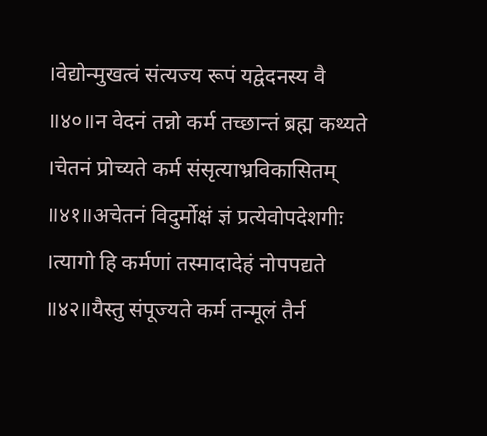।वेद्योन्मुखत्वं संत्यज्य रूपं यद्वेदनस्य वै ॥४०॥न वेदनं तन्नो कर्म तच्छान्तं ब्रह्म कथ्यते ।चेतनं प्रोच्यते कर्म संसृत्याभ्रविकासितम् ॥४१॥अचेतनं विदुर्मोक्षं ज्ञं प्रत्येवोपदेशगीः ।त्यागो हि कर्मणां तस्मादादेहं नोपपद्यते ॥४२॥यैस्तु संपूज्यते कर्म तन्मूलं तैर्न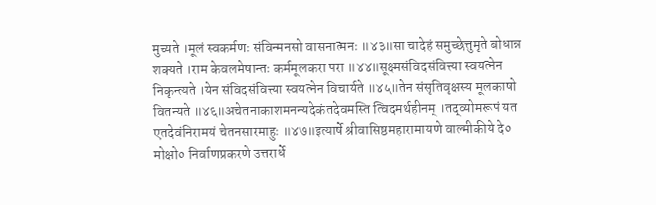मुच्यते ।मूलं स्वकर्मणः संविन्मनसो वासनात्मनः ॥४३॥सा चादेहं समुच्छेत्तुमृते बोधान्न शक्यते ।राम केवलमेषान्तः कर्ममूलकरा परा ॥४४॥सूक्ष्मसंविदसंवित्त्या स्वयत्नेन निकृन्त्यते ।येन संविदसंवित्त्या स्वयत्नेन विचार्यते ॥४५॥तेन संसृतिवृक्षस्य मूलकाषो वितन्यते ॥४६॥अचेतनाकाशमनन्यदेकंतदेवमस्ति त्विदमर्थहीनम् ।तद्व्योमरूपं यत एतदेवंनिरामयं चेतनसारमाहुः ॥४७॥इत्यार्षे श्रीवासिष्ठमहारामायणे वाल्मीकीये दे० मोक्षो० निर्वाणप्रकरणे उत्तरार्धे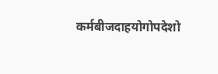कर्मबीजदाहयोगोपदेशो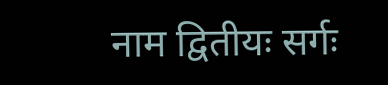नाम द्वितीयः सर्गः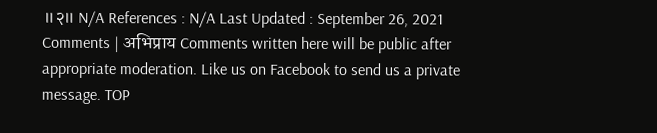॥२॥ N/A References : N/A Last Updated : September 26, 2021 Comments | अभिप्राय Comments written here will be public after appropriate moderation. Like us on Facebook to send us a private message. TOP